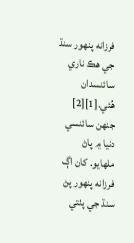فرزانه پنهور سنڌ جي هڪ ناري سائنسدان هُئي.[1][2] جنهن سائنسي دنيا ۾ پاڻ ملهايو. کان اڳ فرزانه پنهور پڻ سنڌ جي پٺتي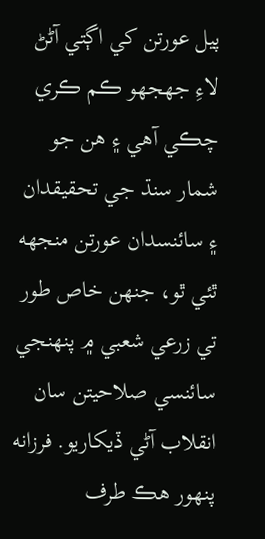پيل عورتن کي اڳتي آڻڻ لاءِ جهجهو ڪم ڪري چڪي آهي ۽ هن جو شمار سنڌ جي تحقيقدان ۽ سائنسدان عورتن منجهه ٿئي ٿو، جنهن خاص طور تي زرعي شعبي ۾ پنهنجي سائنسي صلاحيتن سان انقلاب آڻي ڏيکاريو. فرزانه پنهور هڪ طرف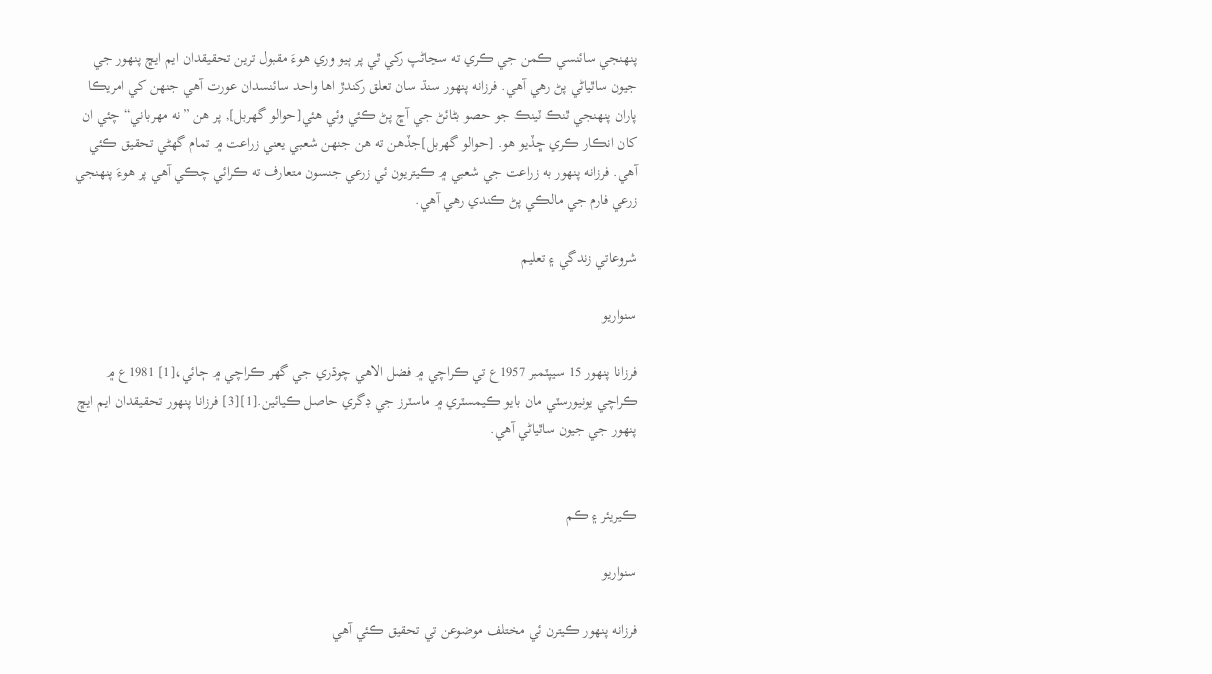پنهنجي سائنسي ڪمن جي ڪري ته سڃاڻپ رکي ٿي پر ٻيو وري هوءَ مقبول ترين تحقيقدان ايم ايڇ پنهور جي جيون ساٿياڻي پڻ رهي آهي. فرزانه پنهور سنڌ سان تعلق رکندڙ اها واحد سائنسدان عورت آهي جنهن کي امريڪا پاران پنهنجي ٿنڪ ٽينڪ جو حصو بڻائڻ جي آڇ پڻ ڪئي وئي هئي[حوالو گهربل], پر هن ”نه مهرباني“ چئي ان کان انڪار ڪري ڇڏيو هو. [حوالو گهربل]جڏهن ته هن جنهن شعبي يعني زراعت ۾ تمام گهڻي تحقيق ڪئي آهي. فرزانه پنهور به زراعت جي شعبي ۾ ڪيتريون ئي زرعي جنسون متعارف ته ڪرائي چڪي آهي پر هوءَ پنهنجي زرعي فارم جي مالڪي پڻ ڪندي رهي آهي.

شروعاتي زندگي ۽ تعليم

سنواريو

فرزانا پنهور 15 سيپٽمبر 1957ع تي ڪراچي ۾ فضل الاهي چوڌري جي گهر ڪراچي ۾ ڄائي،[1] 1981ع ۾ ڪراچي يونيورسٽي مان بايو ڪيمسٽري ۾ ماسٽرز جي ڊگري حاصل ڪيائين.[1][3] فرزانا پنهور تحقيقدان ايم ايڇ پنهور جي جيون ساٿياڻي آهي.


ڪيريئر ۽ ڪم

سنواريو

فرزانه پنهور ڪيترن ئي مختلف موضوعن تي تحقيق ڪئي آهي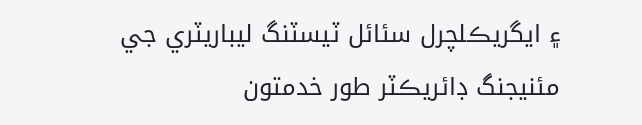۽ ايگريڪلچرل سئائل ٽيسٽنگ ليباريٽري جي مئنيجنگ ڊائريڪٽر طور خدمتون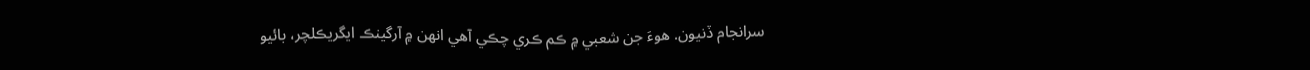سرانجام ڏنيون. هوءَ جن شعبي ۾ ڪم ڪري چڪي آهي انهن ۾ آرگينڪ ايگريڪلچر، بائيو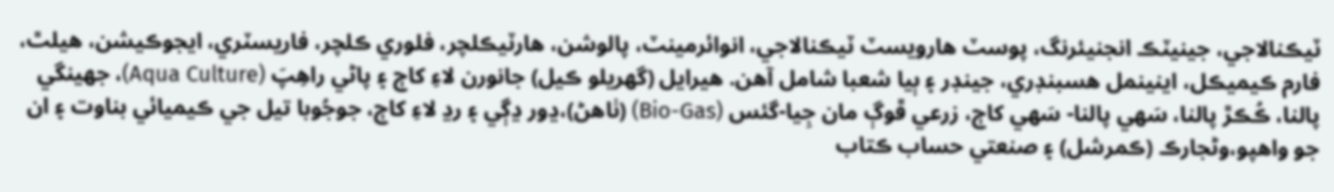ٽيڪنالاجي، جينيٽڪ انجنيئرنگ، پوسٽ هارويسٽ ٽيڪنالاجي، انوائرمينٽ، پالوشن، هارٽيڪلچر، فلوري ڪلچر، فاريسٽري، ايجوڪيشن، هيلٿ، فارم ڪيميڪل، اينينمل هسبنڊري، جينڊر ۽ ٻيا شعبا شامل آهن. هيرايل (گھريلو ڪيل) جانورن لاءِ کاڄ ۽ پاڻي راهِپَ (Aqua Culture)، جھينگي پالنا، ڪُڪڙ پالنا، سَهي پالنا- سَهي کاڄ، زرعي ڦوڳ مان جِيا-گئس (Bio-Gas) (ٺاهڻ)،ڍور ڍڳي ۽ رڍ لاءِ کاڄ، جوجُوبا تيل جي ڪيميائي بناوت ۽ ان جو واهپو،وڻجارڪ (ڪمرشل) ۽ صنعتي حساب ڪتاب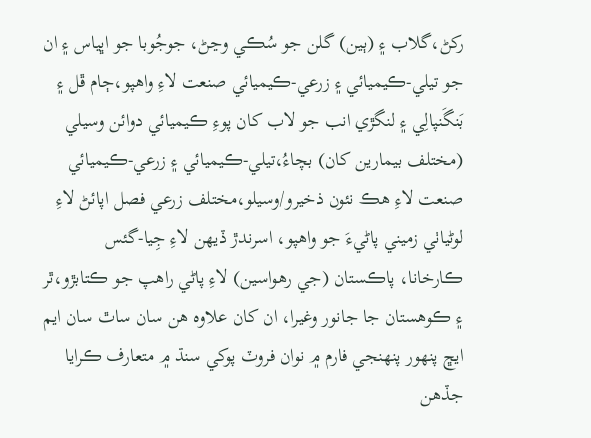رکڻ،گلاب ۽ (ٻين) گلن جو سُڪي وڃڻ، جوجُوبا جو اڀياس ۽ ان جو تيلي-ڪيميائي ۽ زرعي-ڪيميائي صنعت لاءِ واهپو،ڄام ڦل ۽ بَنگَنپالِي ۽ لنگڙي انب جو لاب کان پوءِ ڪيميائي دوائن وسيلي (مختلف بيمارين کان) بچاءُ،تيلي-ڪيميائي ۽ زرعي-ڪيميائي صنعت لاءِ هڪ نئون ذخيرو/وسيلو،مختلف زرعي فصل اپائڻ لاءِ لوڻياٺي زميني پاڻيءَ جو واهپو، اسرندڙ ڏيهن لاءِ جِيا-گئس ڪارخانا، پاڪستان (جي رهواسين) لاءِ پاڻي راهپ جو ڪتابڙو،ٿر ۽ ڪوهستان جا جانور وغيرا، ان کان علاوه هن سان ساٿ سان ايم ايڇ پنهور پنهنجي فارم ۾ نوان فروٽ پوکي سنڌ ۾ متعارف ڪرايا جڏهن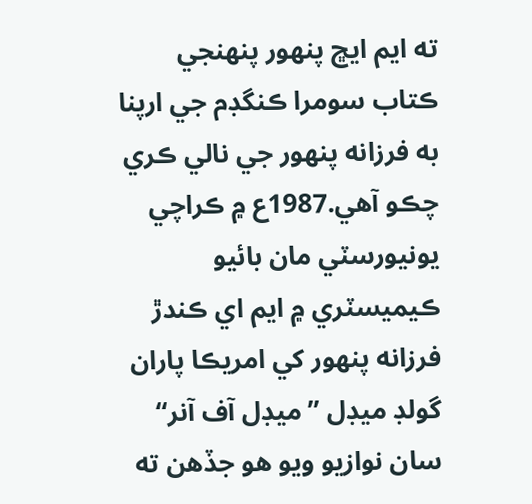ته ايم ايڇ پنهور پنهنجي ڪتاب سومرا ڪنگڊم جي ارپنا به فرزانه پنهور جي نالي ڪري چڪو آهي.1987ع ۾ ڪراچي يونيورسٽي مان بائيو ڪيميسٽري ۾ ايم اي ڪندڙ فرزانه پنهور کي امريڪا پاران گولڊ ميڊل ”ميڊل آف آنر“ سان نوازيو ويو هو جڏهن ته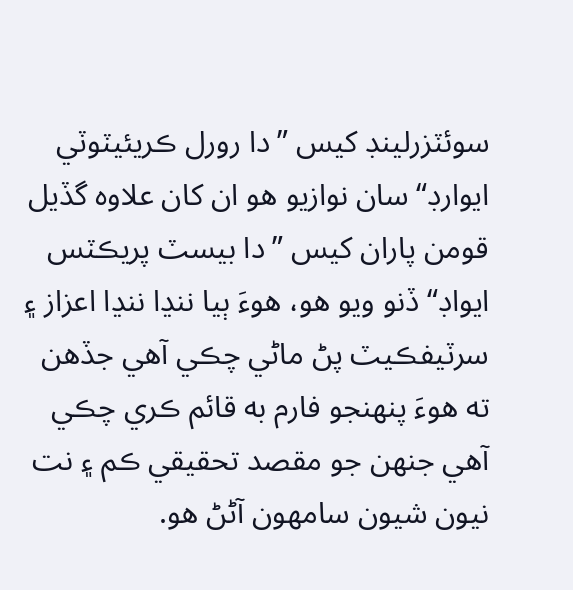سوئٽزرلينڊ کيس ”دا رورل ڪريئيٽوٽي ايوارڊ“ سان نوازيو هو ان کان علاوه گڏيل قومن پاران کيس ”دا بيسٽ پريڪٽس ايواڊ“ ڏنو ويو هو، هوءَ ٻيا ننڍا ننڍا اعزاز ۽ سرٽيفڪيٽ پڻ ماڻي چڪي آهي جڏهن ته هوءَ پنهنجو فارم به قائم ڪري چڪي آهي جنهن جو مقصد تحقيقي ڪم ۽ نت نيون شيون سامهون آڻڻ هو.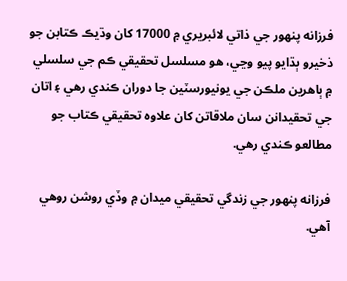فرزانه پنهور جي ذاتي لائبريري ۾ 17000 کان وڌيڪ ڪتابن جو ذخيرو ٻڌايو پيو وڃي، هو مسلسل تحقيقي ڪم جي سلسلي ۾ ٻاهرين ملڪن جي يونيورسٽين جا دوران ڪندي رهي ۽ اتان جي تحقيدانن سان ملاقاتن کان علاوه تحقيقي ڪتاب جو مطالعو ڪندي رهي.

فرزانه پنهور جي زندگي تحقيقي ميدان ۾ وڏي روشن روهي آهي.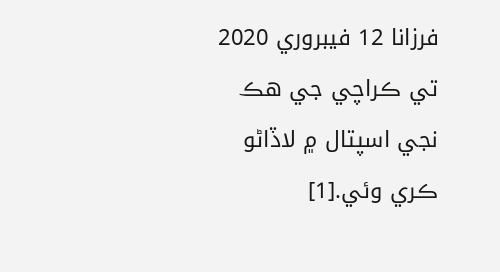فرزانا 12 فيبروري 2020 تي ڪراچي جي هڪ نجي اسپتال ۾ لاڏاڻو ڪري وئي.[1]